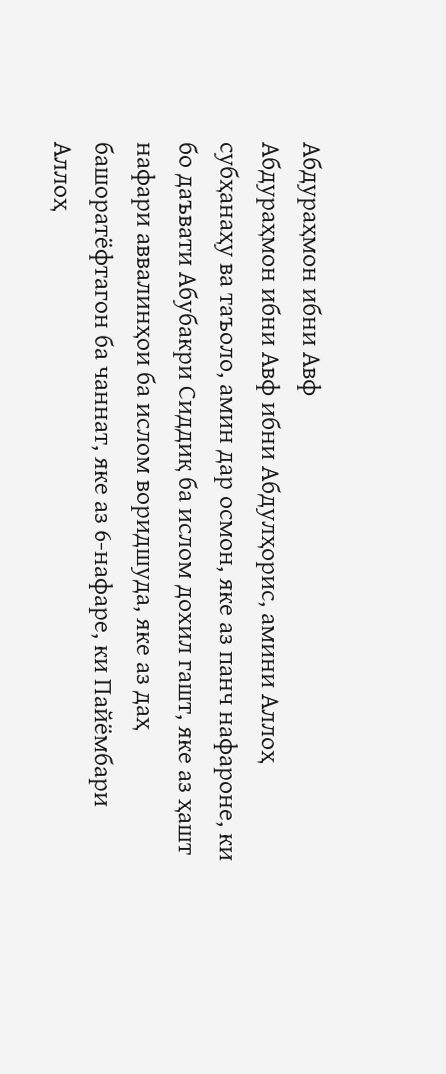Абдураҳмон ибни Авф
Абдураҳмон ибни Авф ибни Абдулҳорис, амини Аллоҳ субҳанаҳу ва таъоло, амин дар осмон, яке аз панч нафароне, ки бо даъвати Абубакри Сиддиқ ба ислом дохил гашт, яке аз ҳашт нафари аввалинҳои ба ислом воридшуда, яке аз даҳ башоратёфтагон ба чаннат, яке аз 6-нафаре, ки Пайёмбари Аллоҳ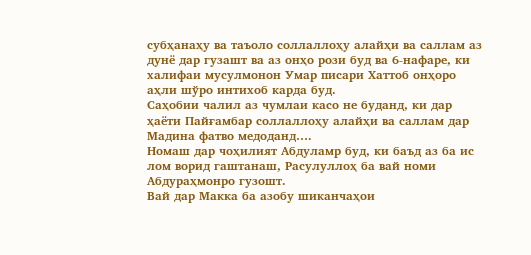субҳанаҳу ва таъоло соллаллоҳу алайҳи ва саллам аз дунё дар гузашт ва аз онҳо рози буд ва 6-нафаре, ки халифаи мусулмонон Умар писари Хаттоб онҳоро аҳли шўро интихоб карда буд.
Саҳобии чалил аз чумлаи касо не буданд, ки дар ҳаёти Пайғамбар соллаллоҳу алайҳи ва саллам дар Мадина фатво медоданд….
Номаш дар чоҳилият Абдуламр буд, ки баъд аз ба ис лом ворид гаштанаш, Расулуллоҳ ба вай номи Абдураҳмонро гузошт.
Вай дар Макка ба азобу шиканчаҳои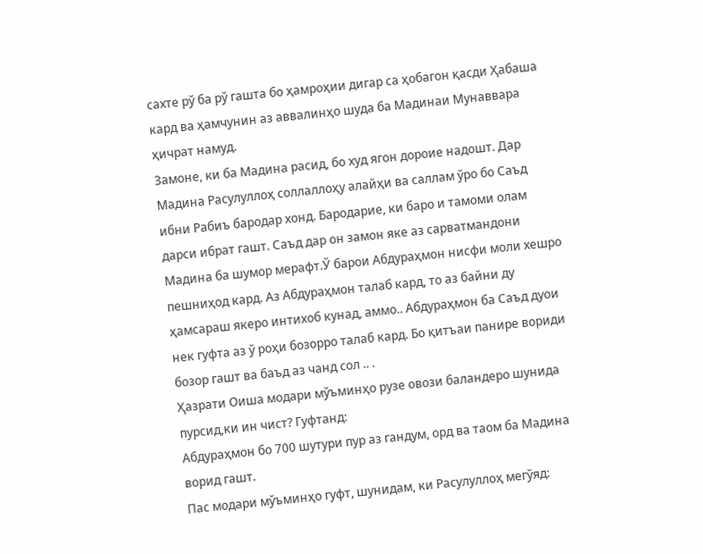сахте рў ба рў гашта бо ҳамроҳии дигар са ҳобагон қасди Ҳабаша кард ва ҳамчунин аз аввалинҳо шуда ба Мадинаи Мунаввара ҳичрат намуд.
Замоне, ки ба Мадина расид, бо худ ягон дороие надошт. Дар Мадина Расулуллоҳ соллаллоҳу алайҳи ва саллам ўро бо Саъд ибни Рабиъ бародар хонд. Бародарие, ки баро и тамоми олам дарси ибрат гашт. Саъд дар он замон яке аз сарватмандони Мадина ба шумор мерафт.Ў барои Абдураҳмон нисфи моли хешро пешниҳод кард. Аз Абдураҳмон талаб кард, то аз байни ду ҳамсараш якеро интихоб кунад, аммо.. Абдураҳмон ба Саъд дуои нек гуфта аз ў роҳи бозорро талаб кард. Бо қитъаи панире вориди бозор гашт ва баъд аз чанд сол .. .
Ҳазрати Оиша модари мўъминҳо рузе овози баландеро шунида пурсид,ки ин чист? Гуфтанд:
Абдураҳмон бо 700 шутури пур аз гандум, орд ва таом ба Мадина ворид гашт.
Пас модари мўъминҳо гуфт, шунидам, ки Расулуллоҳ мегўяд: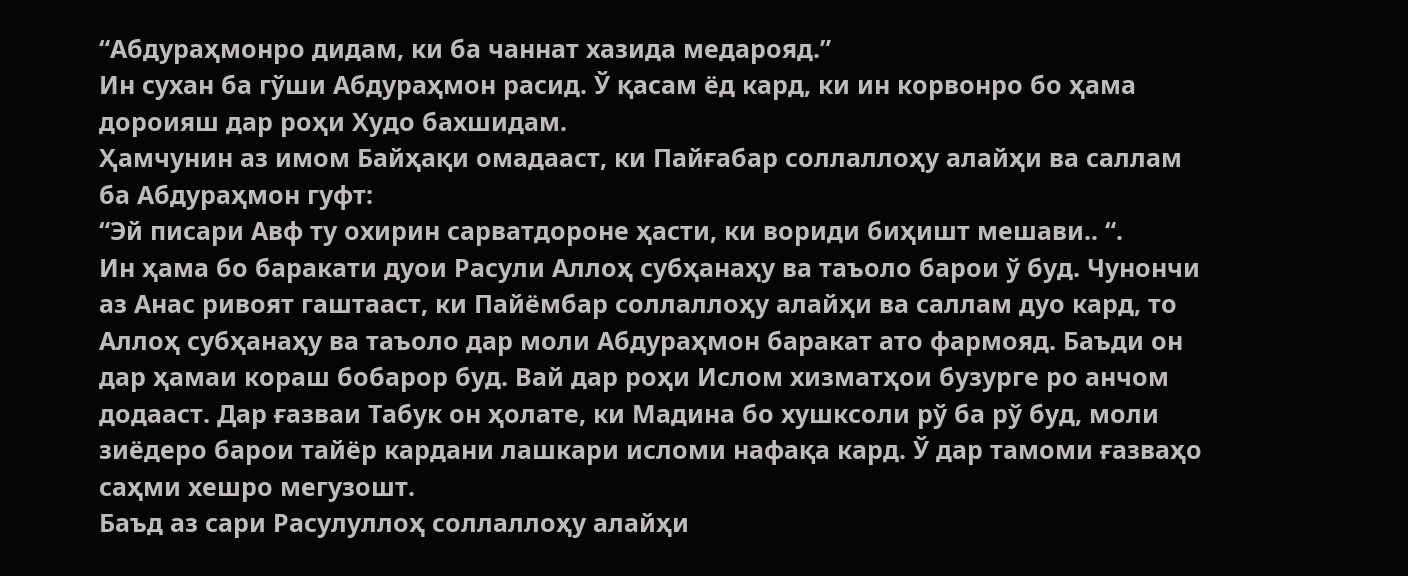“Абдураҳмонро дидам, ки ба чаннат хазида медарояд.”
Ин сухан ба гўши Абдураҳмон расид. Ў қасам ёд кард, ки ин корвонро бо ҳама дороияш дар роҳи Худо бахшидам.
Ҳамчунин аз имом Байҳақи омадааст, ки Пайғабар соллаллоҳу алайҳи ва саллам ба Абдураҳмон гуфт:
“Эй писари Авф ту охирин сарватдороне ҳасти, ки вориди биҳишт мешави.. “.
Ин ҳама бо баракати дуои Расули Аллоҳ субҳанаҳу ва таъоло барои ў буд. Чунончи аз Анас ривоят гаштааст, ки Пайёмбар соллаллоҳу алайҳи ва саллам дуо кард, то Аллоҳ субҳанаҳу ва таъоло дар моли Абдураҳмон баракат ато фармояд. Баъди он дар ҳамаи кораш бобарор буд. Вай дар роҳи Ислом хизматҳои бузурге ро анчом додааст. Дар ғазваи Табук он ҳолате, ки Мадина бо хушксоли рў ба рў буд, моли зиёдеро барои тайёр кардани лашкари исломи нафақа кард. Ў дар тамоми ғазваҳо саҳми хешро мегузошт.
Баъд аз сари Расулуллоҳ соллаллоҳу алайҳи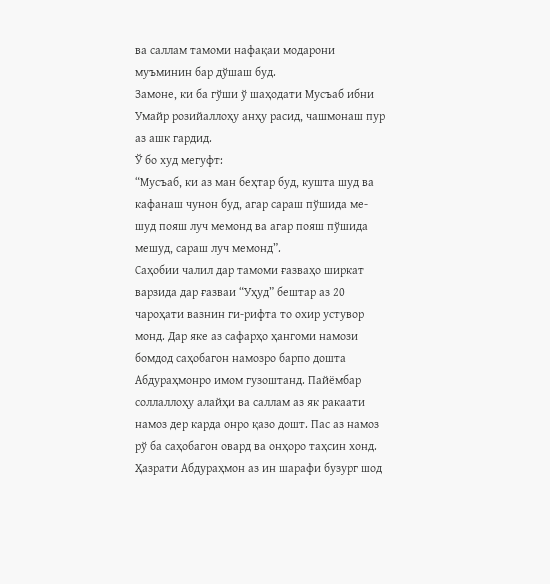ва саллам тамоми нафақаи модарони муъминин бар дўшаш буд.
Замоне, ки ба гўши ў шаҳодати Мусъаб ибни Умайр розийаллоҳу анҳу расид, чашмонаш пур аз ашк гардид.
Ў бо худ мегуфт:
“Мусъаб, ки аз ман беҳтар буд, кушта шуд ва кафанаш чунон буд, агар сараш пўшида ме-шуд пояш луч мемонд ва агар пояш пўшида мешуд, сараш луч мемонд”.
Саҳобии чалил дар тамоми ғазваҳо ширкат варзида дар ғазваи “Уҳуд” бештар аз 20 чароҳати вазнин ги-рифта то охир устувор монд. Дар яке аз сафарҳо ҳангоми намози бомдод саҳобагон намозро барпо дошта Абдураҳмонро имом гузоштанд. Пайёмбар соллаллоҳу алайҳи ва саллам аз як ракаати намоз дер карда онро қазо дошт. Пас аз намоз рў ба саҳобагон овард ва онҳоро таҳсин хонд. Ҳазрати Абдураҳмон аз ин шарафи бузург шод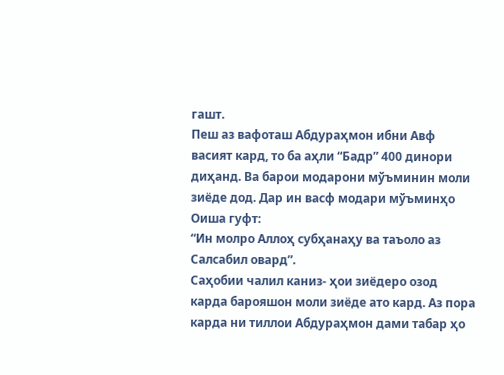гашт.
Пеш аз вафоташ Абдураҳмон ибни Авф васият кард, то ба аҳли “Бадр” 400 динори диҳанд. Ва барои модарони мўъминин моли зиёде дод. Дар ин васф модари мўъминҳо Оиша гуфт:
“Ин молро Аллоҳ субҳанаҳу ва таъоло аз Салсабил овард”.
Саҳобии чалил каниз- ҳои зиёдеро озод карда барояшон моли зиёде ато кард. Аз пора карда ни тиллои Абдураҳмон дами табар ҳо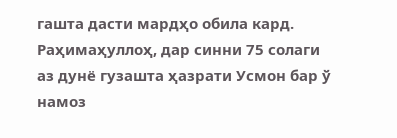гашта дасти мардҳо обила кард.
Раҳимаҳуллоҳ, дар синни 75 солаги аз дунё гузашта ҳазрати Усмон бар ў намоз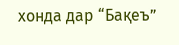хонда дар “Бақеъ”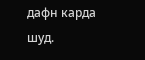дафн карда шуд.